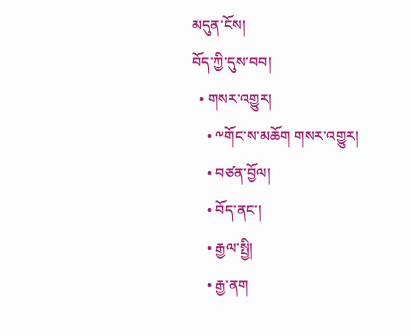མདུན་ངོས།
བོད་ཀྱི་དུས་བབ།
  • གསར་འགྱུར།
    • ༸གོང་ས་མཆོག གསར་འགྱུར།
    • བཙན་བྱོལ།
    • བོད་ནང་།
    • རྒྱལ་སྤྱི།
    • རྒྱ་ནག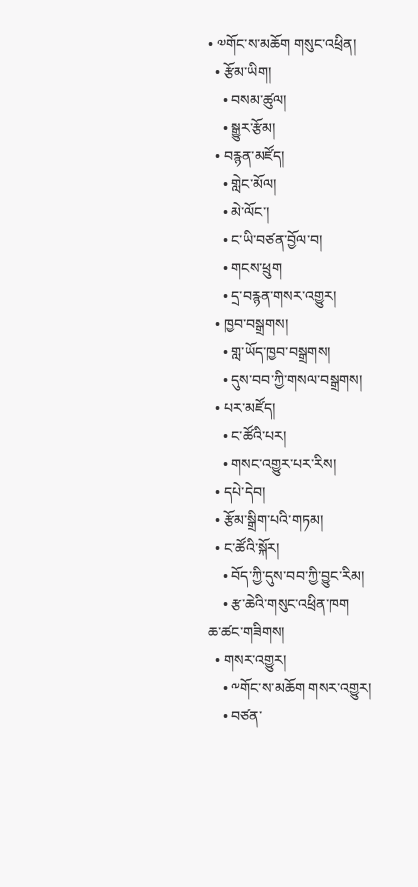• ༧གོང་ས་མཆོག གསུང་འཕྲིན།
  • རྩོམ་ཡིག།
    • བསམ་ཚུལ།
    • སྒྱུར་རྩོམ།
  • བརྙན་མཛོད།
    • གླེང་མོལ།
    • མེ་ལོང་།
    • ང་ཡི་བཙན་བྱོལ་བ།
    • གངས་ཕྲུག
    • དྲ་བརྙན་གསར་འགྱུར།
  • ཁྱབ་བསྒྲགས།
    • གླ་ཡོད་ཁྱབ་བསྒྲགས།
    • དུས་བབ་ཀྱི་གསལ་བསྒྲགས།
  • པར་མཛོད།
    • ང་ཚོའི་པར།
    • གསང་འགྱུར་པར་རིས།
  • དཔེ་དེབ།
  • རྩོམ་སྒྲིག་པའི་གཏམ།
  • ང་ཚོའི་སྐོར།
    • བོད་ཀྱི་དུས་བབ་ཀྱི་བྱུང་རིམ།
    • རྩ་ཆེའི་གསུང་འཕྲིན་ཁག
ཆ་ཚང་གཟིགས།
  • གསར་འགྱུར།
    • ༸གོང་ས་མཆོག གསར་འགྱུར།
    • བཙན་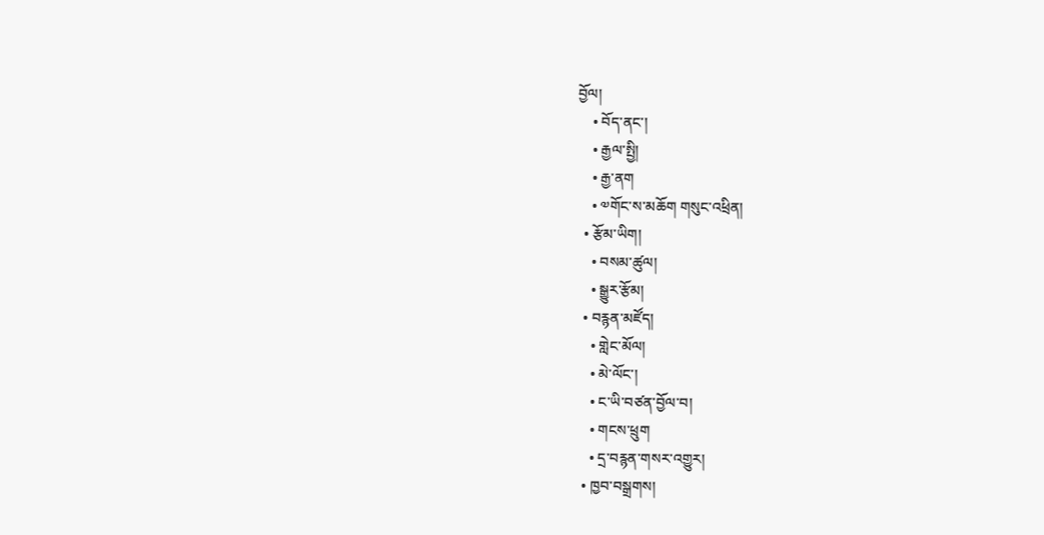བྱོལ།
    • བོད་ནང་།
    • རྒྱལ་སྤྱི།
    • རྒྱ་ནག
    • ༧གོང་ས་མཆོག གསུང་འཕྲིན།
  • རྩོམ་ཡིག།
    • བསམ་ཚུལ།
    • སྒྱུར་རྩོམ།
  • བརྙན་མཛོད།
    • གླེང་མོལ།
    • མེ་ལོང་།
    • ང་ཡི་བཙན་བྱོལ་བ།
    • གངས་ཕྲུག
    • དྲ་བརྙན་གསར་འགྱུར།
  • ཁྱབ་བསྒྲགས།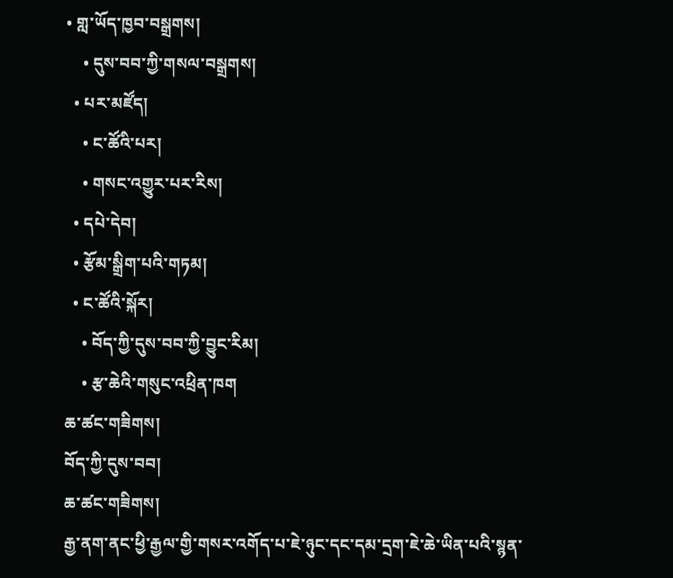• གླ་ཡོད་ཁྱབ་བསྒྲགས།
    • དུས་བབ་ཀྱི་གསལ་བསྒྲགས།
  • པར་མཛོད།
    • ང་ཚོའི་པར།
    • གསང་འགྱུར་པར་རིས།
  • དཔེ་དེབ།
  • རྩོམ་སྒྲིག་པའི་གཏམ།
  • ང་ཚོའི་སྐོར།
    • བོད་ཀྱི་དུས་བབ་ཀྱི་བྱུང་རིམ།
    • རྩ་ཆེའི་གསུང་འཕྲིན་ཁག
ཆ་ཚང་གཟིགས།
བོད་ཀྱི་དུས་བབ།
ཆ་ཚང་གཟིགས།
རྒྱ་ནག་ནང་ཕྱི་རྒྱལ་གྱི་གསར་འགོད་པ་ཇེ་ཉུང་དང་དམ་དྲག་ཇེ་ཆེ་ཡིན་པའི་སྙན་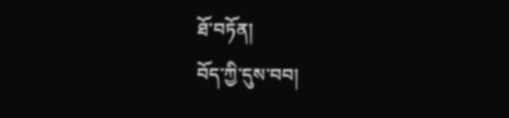ཐོ་བཏོན།
བོད་ཀྱི་དུས་བབ།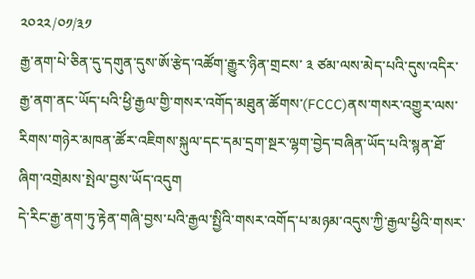༢༠༢༢/༠༡/༣༡
རྒྱ་ནག་པེ་ཅིན་དུ་དགུན་དུས་ཨོ་རྩེད་འཚོག་རྒྱུར་ཉིན་གྲངས་ ༣ ཙམ་ལས་མེད་པའི་དུས་འདིར་རྒྱ་ནག་ནང་ཡོད་པའི་ཕྱི་རྒྱལ་གྱི་གསར་འགོད་མཐུན་ཚོགས་(FCCC)ནས་གསར་འགྱུར་ལས་རིགས་གཉེར་མཁན་ཚོར་འཇིགས་སྐུལ་དང་དམ་དྲག་སྔར་ལྷག་བྱེད་བཞིན་ཡོད་པའི་སྙན་ཐོ་ཞིག་འགྲེམས་སྤེལ་བྱས་ཡོད་འདུག
དེ་རིང་རྒྱ་ནག་ཏུ་རྟེན་གཞི་བྱས་པའི་རྒྱལ་སྤྱིའི་གསར་འགོད་པ་མཉམ་འདུས་ཀྱི་རྒྱལ་ཕྱིའི་གསར་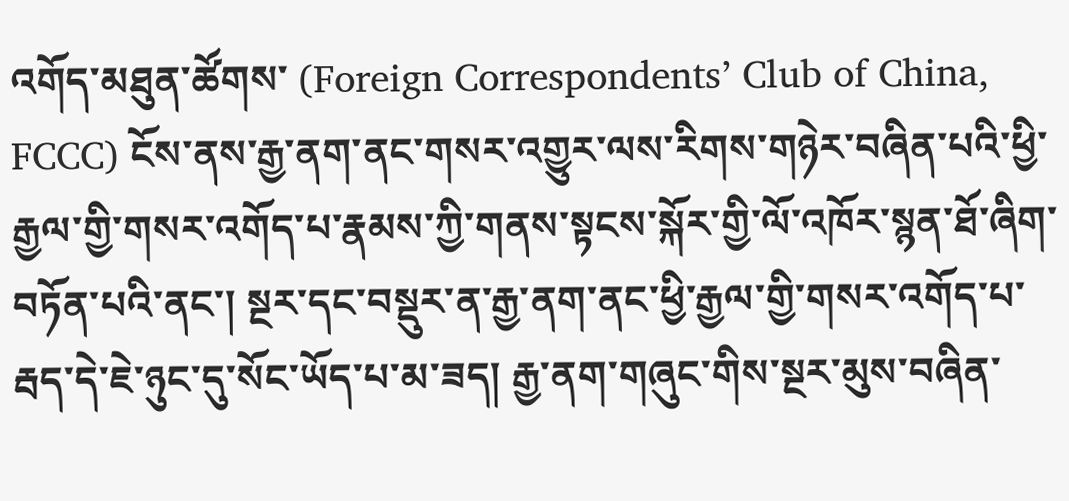འགོད་མཐུན་ཚོགས་ (Foreign Correspondents’ Club of China, FCCC) ངོས་ནས་རྒྱ་ནག་ནང་གསར་འགྱུར་ལས་རིགས་གཉེར་བཞིན་པའི་ཕྱི་རྒྱལ་གྱི་གསར་འགོད་པ་རྣམས་ཀྱི་གནས་སྟངས་སྐོར་གྱི་ལོ་འཁོར་སྙན་ཐོ་ཞིག་བཏོན་པའི་ནང་། སྔར་དང་བསྡུར་ན་རྒྱ་ནག་ནང་ཕྱི་རྒྱལ་གྱི་གསར་འགོད་པ་རྦད་དེ་ཇེ་ཉུང་དུ་སོང་ཡོད་པ་མ་ཟད། རྒྱ་ནག་གཞུང་གིས་སྔར་མུས་བཞིན་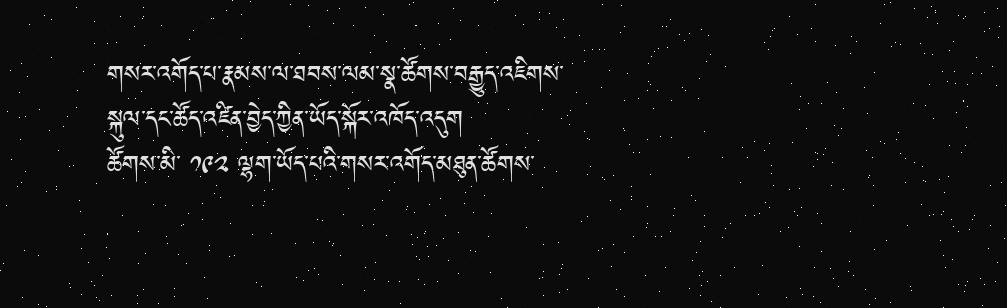གསར་འགོད་པ་རྣམས་ལ་ཐབས་ལམ་སྣ་ཚོགས་བརྒྱུད་འཇིགས་སྐུལ་དང་ཚོད་འཛིན་བྱེད་ཀྱིན་ཡོད་སྐོར་འཁོད་འདུག
ཚོགས་མི་ ༡༩༢ ལྷག་ཡོད་པའི་གསར་འགོད་མཐུན་ཚོགས་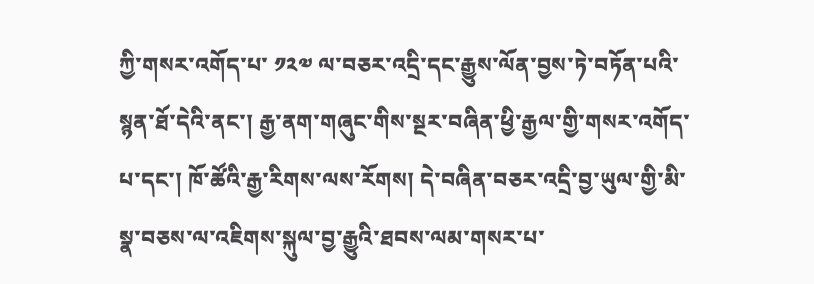ཀྱི་གསར་འགོད་པ་ ༡༢༧ ལ་བཅར་འདྲི་དང་རྒྱུས་ལོན་བྱས་ཏེ་བཏོན་པའི་སྙན་ཐོ་དེའི་ནང་། རྒྱ་ནག་གཞུང་གིས་སྔར་བཞིན་ཕྱི་རྒྱལ་གྱི་གསར་འགོད་པ་དང་། ཁོ་ཚོའི་རྒྱ་རིགས་ལས་རོགས། དེ་བཞིན་བཅར་འདྲི་བྱ་ཡུལ་གྱི་མི་སྣ་བཅས་ལ་འཇིགས་སྐུལ་བྱ་རྒྱུའི་ཐབས་ལམ་གསར་པ་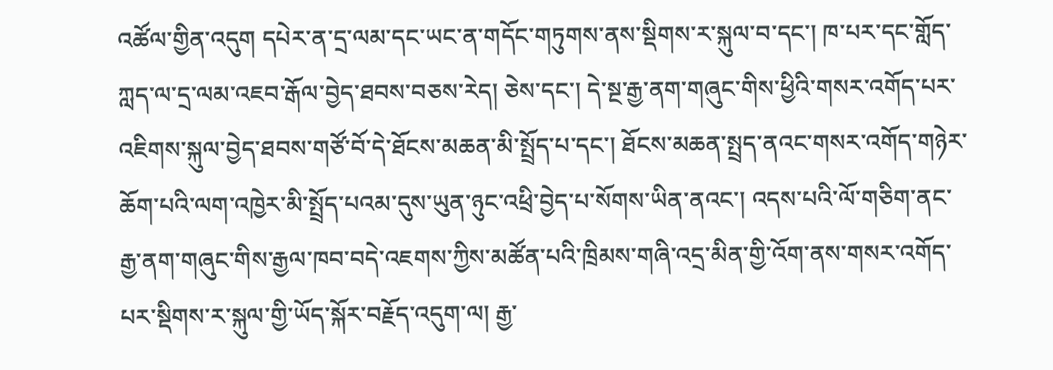འཚོལ་གྱིན་འདུག དཔེར་ན་དྲ་ལམ་དང་ཡང་ན་གདོང་གཏུགས་ནས་སྡིགས་ར་སྐུལ་བ་དང་། ཁ་པར་དང་གློད་ཀླད་ལ་དྲ་ལམ་འཇབ་རྒོལ་བྱེད་ཐབས་བཅས་རེད། ཅེས་དང་། དེ་སྔ་རྒྱ་ནག་གཞུང་གིས་ཕྱིའི་གསར་འགོད་པར་འཇིགས་སྐུལ་བྱེད་ཐབས་གཙོ་བོ་དེ་ཐོངས་མཆན་མི་སྤྲོད་པ་དང་། ཐོངས་མཆན་སྤྲད་ནའང་གསར་འགོད་གཉེར་ཆོག་པའི་ལག་འཁྱེར་མི་སྤྲོད་པའམ་དུས་ཡུན་ཉུང་འཕྲི་བྱེད་པ་སོགས་ཡིན་ནའང་། འདས་པའི་ལོ་གཅིག་ནང་རྒྱ་ནག་གཞུང་གིས་རྒྱལ་ཁབ་བདེ་འཇགས་ཀྱིས་མཚོན་པའི་ཁྲིམས་གཞི་འདྲ་མིན་གྱི་འོག་ནས་གསར་འགོད་པར་སྡིགས་ར་སྐུལ་གྱི་ཡོད་སྐོར་བརྗོད་འདུག་ལ། རྒྱ་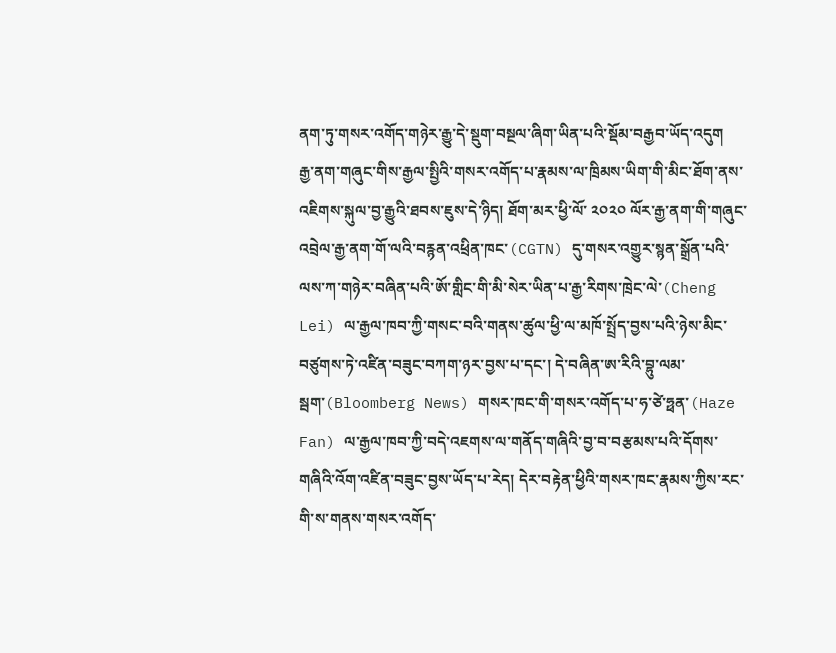ནག་ཏུ་གསར་འགོད་གཉེར་རྒྱུ་དེ་སྡུག་བསྔལ་ཞིག་ཡིན་པའི་སྡོམ་བརྒྱབ་ཡོད་འདུག
རྒྱ་ནག་གཞུང་གིས་རྒྱལ་སྤྱིའི་གསར་འགོད་པ་རྣམས་ལ་ཁྲིམས་ཡིག་གི་མིང་ཐོག་ནས་འཇིགས་སྐུལ་བྱ་རྒྱུའི་ཐབས་ཇུས་དེ་ཉིད། ཐོག་མར་ཕྱི་ལོ་ ༢༠༢༠ ལོར་རྒྱ་ནག་གི་གཞུང་འབྲེལ་རྒྱ་ནག་གོ་ལའི་བརྙན་འཕྲིན་ཁང་(CGTN) དུ་གསར་འགྱུར་སྙན་སྒྲོན་པའི་ལས་ཀ་གཉེར་བཞིན་པའི་ཨོ་གླིང་གི་མི་སེར་ཡིན་པ་རྒྱ་རིགས་ཁྲེང་ལེ་(Cheng Lei) ལ་རྒྱལ་ཁབ་ཀྱི་གསང་བའི་གནས་ཚུལ་ཕྱི་ལ་མཁོ་སྤྲོད་བྱས་པའི་ཉེས་མིང་བཙུགས་ཏེ་འཛིན་བཟུང་བཀག་ཉར་བྱས་པ་དང་། དེ་བཞིན་ཨ་རིའི་བྷུ་ལམ་སྦག་(Bloomberg News) གསར་ཁང་གི་གསར་འགོད་པ་ཧ་ཙེ་ཧྥན་(Haze Fan) ལ་རྒྱལ་ཁབ་ཀྱི་བདེ་འཇགས་ལ་གནོད་གཞིའི་བྱ་བ་བརྩམས་པའི་དོགས་གཞིའི་འོག་འཛིན་བཟུང་བྱས་ཡོད་པ་རེད། དེར་བརྟེན་ཕྱིའི་གསར་ཁང་རྣམས་ཀྱིས་རང་གི་ས་གནས་གསར་འགོད་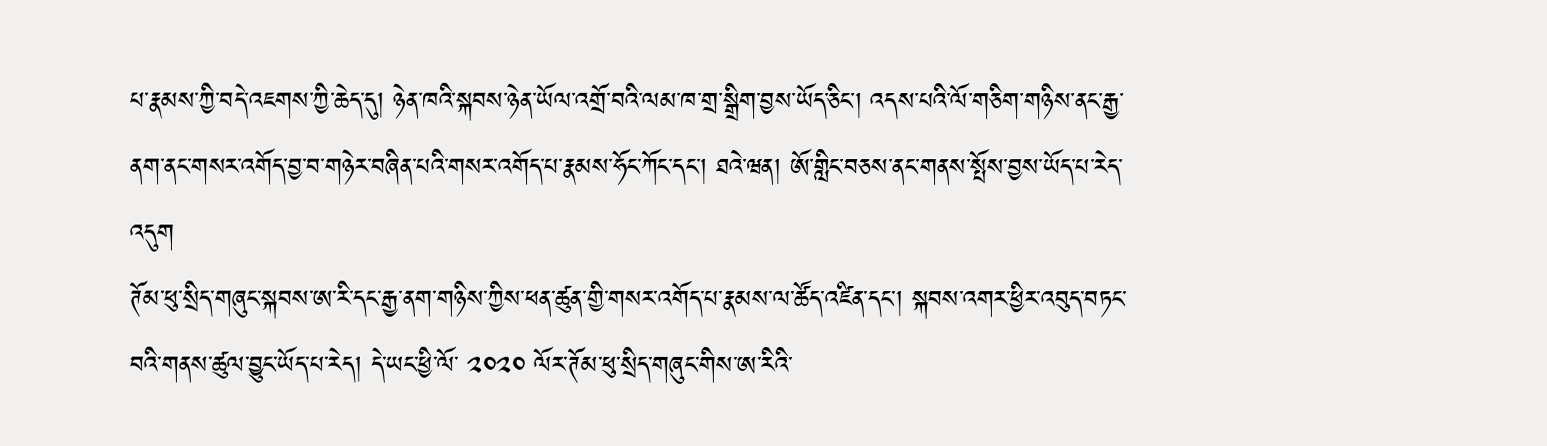པ་རྣམས་ཀྱི་བདེ་འཇགས་ཀྱི་ཆེད་དུ། ཉེན་ཁའི་སྐབས་ཉེན་ཡོལ་འགྲོ་བའི་ལམ་ཁ་གྲ་སྒྲིག་བྱས་ཡོད་ཅིང་། འདས་པའི་ལོ་གཅིག་གཉིས་ནང་རྒྱ་ནག་ནང་གསར་འགོད་བྱ་བ་གཉེར་བཞིན་པའི་གསར་འགོད་པ་རྣམས་ཧོང་ཀོང་དང་། ཐའེ་ཝན། ཨོ་གླིང་བཅས་ནང་གནས་སྤོས་བྱས་ཡོད་པ་རེད་འདུག
ཊོམ་ཕུ་སྲིད་གཞུང་སྐབས་ཨ་རི་དང་རྒྱ་ནག་གཉིས་ཀྱིས་ཕན་ཚུན་གྱི་གསར་འགོད་པ་རྣམས་ལ་ཚོད་འཛིན་དང་། སྐབས་འགར་ཕྱིར་འབུད་བཏང་བའི་གནས་ཚུལ་བྱུང་ཡོད་པ་རེད། དེ་ཡང་ཕྱི་ལོ་ ༢༠༢༠ ལོར་ཊོམ་ཕུ་སྲིད་གཞུང་གིས་ཨ་རིའི་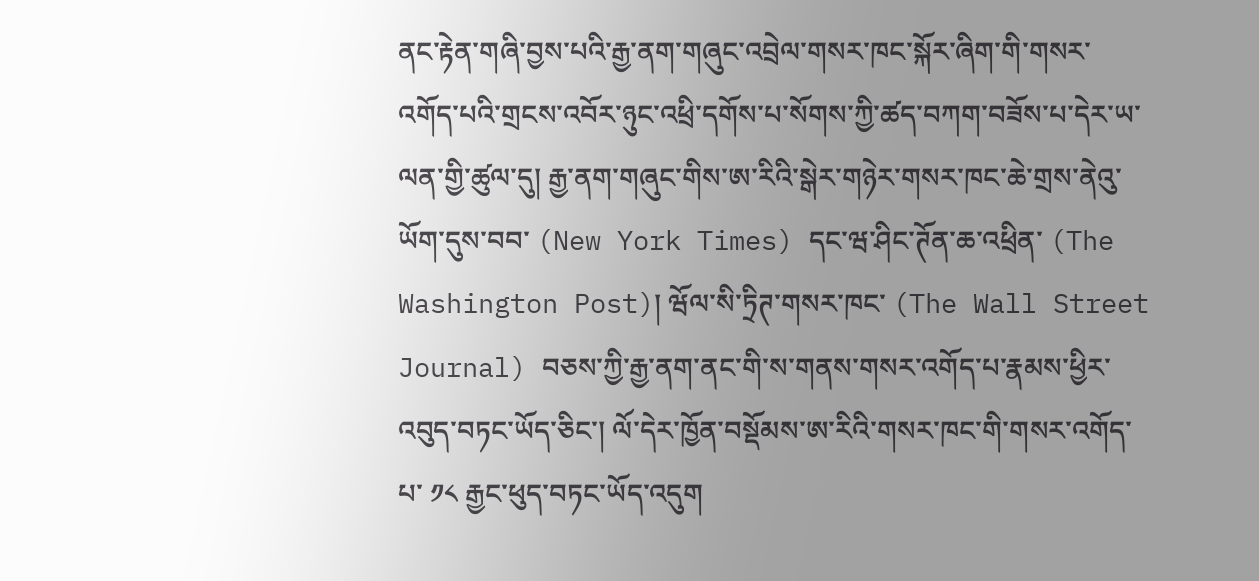ནང་རྟེན་གཞི་བྱས་པའི་རྒྱ་ནག་གཞུང་འབྲེལ་གསར་ཁང་སྐོར་ཞིག་གི་གསར་འགོད་པའི་གྲངས་འབོར་ཉུང་འཕྲི་དགོས་པ་སོགས་ཀྱི་ཚད་བཀག་བཟོས་པ་དེར་ཡ་ལན་གྱི་ཚུལ་དུ། རྒྱ་ནག་གཞུང་གིས་ཨ་རིའི་སྒེར་གཉེར་གསར་ཁང་ཆེ་གྲས་ནེའུ་ཡོག་དུས་བབ་ (New York Times) དང་ཝ་ཤིང་ཊོན་ཆ་འཕྲིན་ (The Washington Post)། ཝོལ་སི་ཏྲིཊ་གསར་ཁང་ (The Wall Street Journal) བཅས་ཀྱི་རྒྱ་ནག་ནང་གི་ས་གནས་གསར་འགོད་པ་རྣམས་ཕྱིར་འབུད་བཏང་ཡོད་ཅིང་། ལོ་དེར་ཁྱོན་བསྡོམས་ཨ་རིའི་གསར་ཁང་གི་གསར་འགོད་པ་ ༡༨ རྒྱང་ཕུད་བཏང་ཡོད་འདུག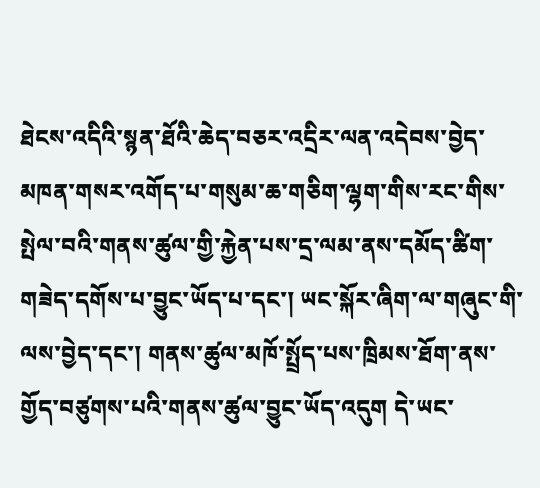ཐེངས་འདིའི་སྙན་ཐོའི་ཆེད་བཅར་འདྲིར་ལན་འདེབས་བྱེད་མཁན་གསར་འགོད་པ་གསུམ་ཆ་གཅིག་ལྷག་གིས་རང་གིས་སྤེལ་བའི་གནས་ཚུལ་གྱི་རྐྱེན་པས་དྲ་ལམ་ནས་དམོད་ཚིག་གཟེད་དགོས་པ་བྱུང་ཡོད་པ་དང་། ཡང་སྐོར་ཞིག་ལ་གཞུང་གི་ལས་བྱེད་དང་། གནས་ཚུལ་མཁོ་སྤྲོད་པས་ཁྲིམས་ཐོག་ནས་གྱོད་བཙུགས་པའི་གནས་ཚུལ་བྱུང་ཡོད་འདུག དེ་ཡང་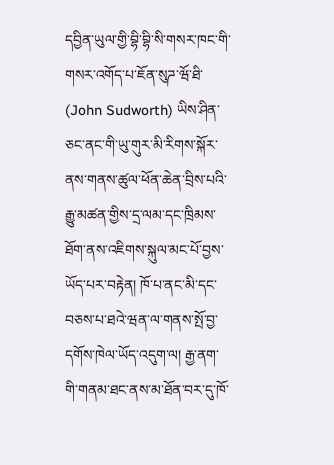དབྱིན་ཡུལ་གྱི་བྷི་བྷི་སི་གསར་ཁང་གི་གསར་འགོད་པ་ཇོན་སུཌ་ཝོ་ཐི་ (John Sudworth) ཡིས་ཤིན་ཅང་ནང་གི་ཡུ་གུར་མི་རིགས་སྐོར་ནས་གནས་ཚུལ་ཕོན་ཆེན་བྲིས་པའི་རྒྱུ་མཚན་གྱིས་དྲ་ལམ་དང་ཁྲིམས་ཐོག་ནས་འཇིགས་སྐུལ་མང་པོ་བྱས་ཡོད་པར་བརྟེན། ཁོ་པ་ནང་མི་དང་བཅས་པ་ཐའེ་ཝན་ལ་གནས་སྤོ་བྱ་དགོས་ཁེལ་ཡོད་འདུག་ལ། རྒྱ་ནག་གི་གནམ་ཐང་ནས་མ་ཐོན་བར་དུ་ཁོ་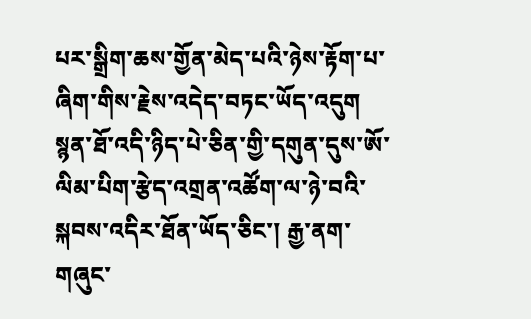པར་སྒྲིག་ཆས་གྱོན་མེད་པའི་ཉེས་རྟོག་པ་ཞིག་གིས་རྗེས་འདེད་བཏང་ཡོད་འདུག
སྙན་ཐོ་འདི་ཉིད་པེ་ཅིན་གྱི་དགུན་དུས་ཨོ་ལིམ་པིག་རྩེད་འགྲན་འཚོག་ལ་ཉེ་བའི་སྐབས་འདིར་ཐོན་ཡོད་ཅིང་། རྒྱ་ནག་གཞུང་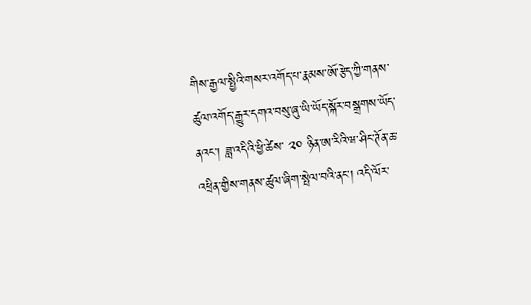གིས་རྒྱལ་སྤྱིའི་གསར་འགོད་པ་རྣམས་ཨོ་རྩེད་ཀྱི་གནས་ཚུལ་འགོད་རྒྱུར་དགའ་བསུ་ཞུ་ཡི་ཡོད་སྐོར་བསྒྲགས་ཡོད་ནའང་། ཟླ་འདིའི་ཕྱི་ཚེས་ ༢༠ ཉིན་ཨ་རིའི་ཝ་ཤིང་ཊོན་ཆ་འཕྲིན་གྱིས་གནས་ཚུལ་ཞིག་སྤེལ་བའི་ནང་། འདི་ལོར་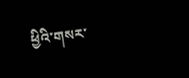ཕྱིའི་གསར་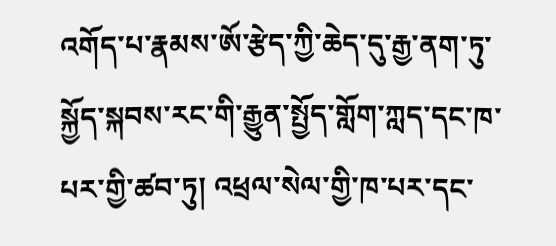འགོད་པ་རྣམས་ཨོ་རྩེད་ཀྱི་ཆེད་དུ་རྒྱ་ནག་ཏུ་སྐྱོད་སྐབས་རང་གི་རྒྱུན་སྤྱོད་གློག་ཀླད་དང་ཁ་པར་གྱི་ཚབ་ཏུ། འཕྲལ་སེལ་གྱི་ཁ་པར་དང་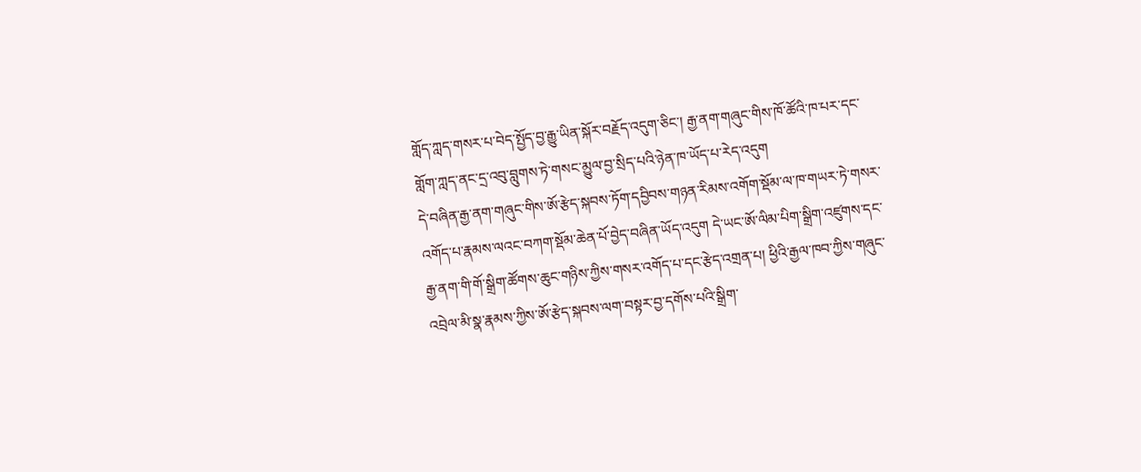གློད་ཀླད་གསར་པ་བེད་སྤྱོད་བྱ་རྒྱུ་ཡིན་སྐོར་བརྗོད་འདུག་ཅིང་། རྒྱ་ནག་གཞུང་གིས་ཁོ་ཚོའི་ཁ་པར་དང་གློག་ཀླད་ནང་དྲ་འབུ་བླུགས་ཏེ་གསང་མྱུལ་བྱ་སྲིད་པའི་ཉེན་ཁ་ཡོད་པ་རེད་འདུག
དེ་བཞིན་རྒྱ་ནག་གཞུང་གིས་ཨོ་རྩེད་སྐབས་ཏོག་དབྱིབས་གཉན་རིམས་འགོག་སྡོམ་ལ་ཁ་གཡར་ཏེ་གསར་འགོད་པ་རྣམས་ལའང་བཀག་སྡོམ་ཆེན་པོ་བྱེད་བཞིན་ཡོད་འདུག དེ་ཡང་ཨོ་ལིམ་པིག་སྒྲིག་འཛུགས་དང་རྒྱ་ནག་གི་གོ་སྒྲིག་ཚོགས་ཆུང་གཉིས་ཀྱིས་གསར་འགོད་པ་དང་རྩེད་འགྲན་པ། ཕྱིའི་རྒྱལ་ཁབ་ཀྱིས་གཞུང་འབྲེལ་མི་སྣ་རྣམས་ཀྱིས་ཨོ་རྩེད་སྐབས་ལག་བསྟར་བྱ་དགོས་པའི་སྒྲིག་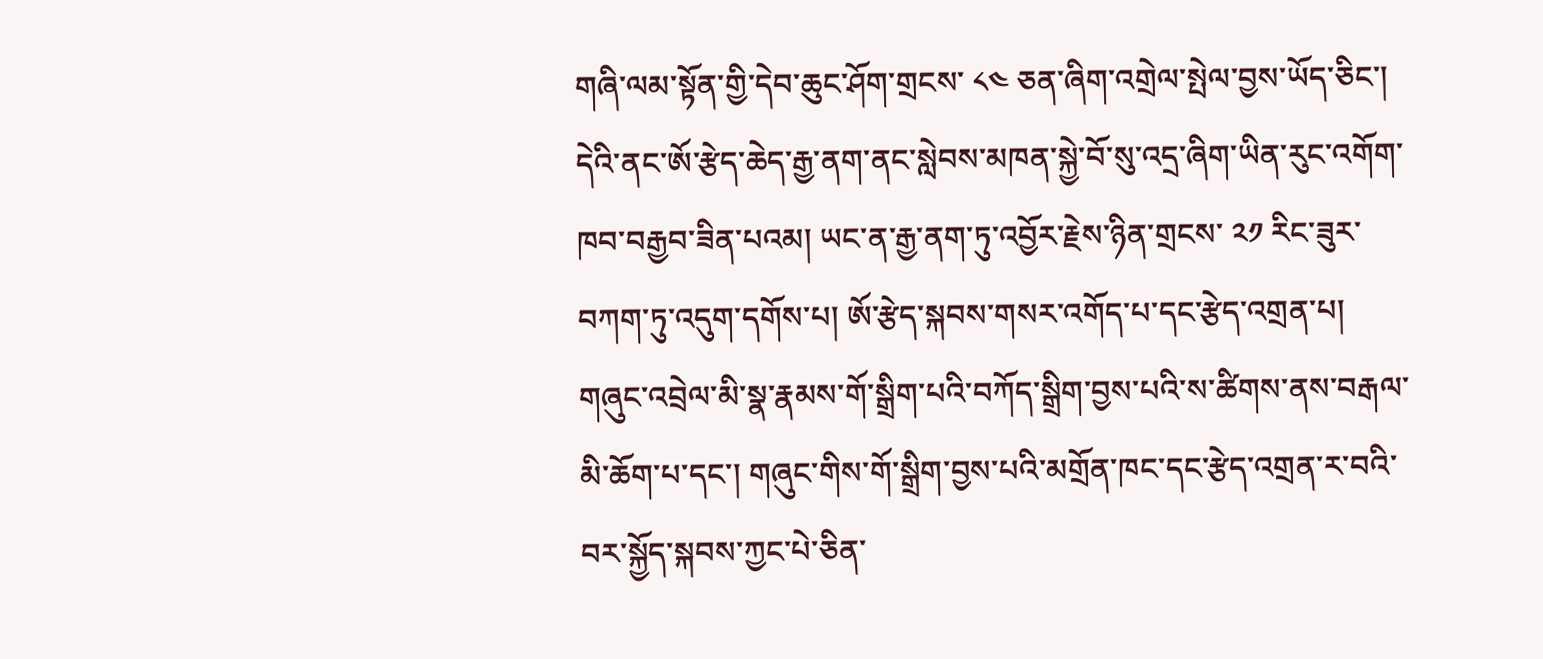གཞི་ལམ་སྟོན་གྱི་དེབ་ཆུང་ཤོག་གྲངས་ ༨༤ ཅན་ཞིག་འགྲེལ་སྤེལ་བྱས་ཡོད་ཅིང་། དེའི་ནང་ཨོ་རྩེད་ཆེད་རྒྱ་ནག་ནང་སླེབས་མཁན་སྐྱེ་བོ་སུ་འདྲ་ཞིག་ཡིན་རུང་འགོག་ཁབ་བརྒྱབ་ཟིན་པའམ། ཡང་ན་རྒྱ་ནག་ཏུ་འབྱོར་རྗེས་ཉིན་གྲངས་ ༢༡ རིང་ཟུར་བཀག་ཏུ་འདུག་དགོས་པ། ཨོ་རྩེད་སྐབས་གསར་འགོད་པ་དང་རྩེད་འགྲན་པ། གཞུང་འབྲེལ་མི་སྣ་རྣམས་གོ་སྒྲིག་པའི་བཀོད་སྒྲིག་བྱས་པའི་ས་ཚིགས་ནས་བརྒལ་མི་ཆོག་པ་དང་། གཞུང་གིས་གོ་སྒྲིག་བྱས་པའི་མགྲོན་ཁང་དང་རྩེད་འགྲན་ར་བའི་བར་སྐྱོད་སྐབས་ཀྱང་པེ་ཅིན་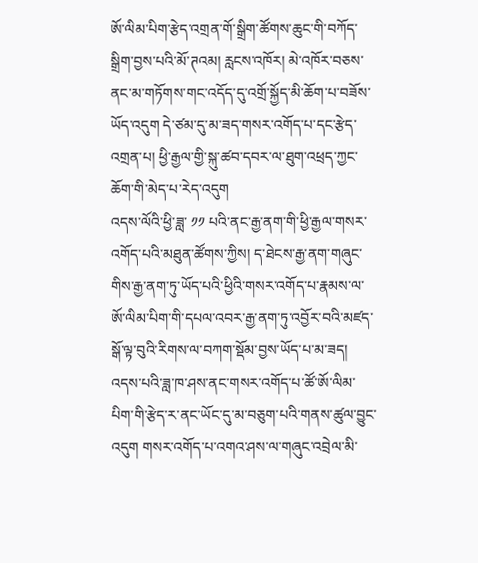ཨོ་ལིམ་པིག་རྩེད་འགྲན་གོ་སྒྲིག་ཚོགས་ཆུང་གི་བཀོད་སྒྲིག་བྱས་པའི་མོ་ཊའམ། རླངས་འཁོར། མེ་འཁོར་བཅས་ནང་མ་གཏོགས་གང་འདོད་དུ་འགྲོ་སྐྱོད་མི་ཆོག་པ་བཟོས་ཡོད་འདུག དེ་ཙམ་དུ་མ་ཟད་གསར་འགོད་པ་དང་རྩེད་འགྲན་པ། ཕྱི་རྒྱལ་གྱི་སྐུ་ཚབ་དབར་ལ་ཐུག་འཕྲད་ཀྱང་ཆོག་གི་མེད་པ་རེད་འདུག
འདས་ལོའི་ཕྱི་ཟླ་ ༡༡ པའི་ནང་རྒྱ་ནག་གི་ཕྱི་རྒྱལ་གསར་འགོད་པའི་མཐུན་ཚོགས་ཀྱིས། ད་ཐེངས་རྒྱ་ནག་གཞུང་གིས་རྒྱ་ནག་ཏུ་ཡོད་པའི་ཕྱིའི་གསར་འགོད་པ་རྣམས་ལ་ཨོ་ལིམ་པིག་གི་དཔལ་འབར་རྒྱ་ནག་ཏུ་འབྱོར་བའི་མཛད་སྒོ་ལྟ་བུའི་རིགས་ལ་བཀག་སྡོམ་བྱས་ཡོད་པ་མ་ཟད། འདས་པའི་ཟླ་ཁ་ཤས་ནང་གསར་འགོད་པ་ཚོ་ཨོ་ལིམ་པིག་གི་རྩེད་ར་ནང་ཡོང་དུ་མ་བཅུག་པའི་གནས་ཚུལ་བྱུང་འདུག གསར་འགོད་པ་འགའ་ཤས་ལ་གཞུང་འབྲེལ་མི་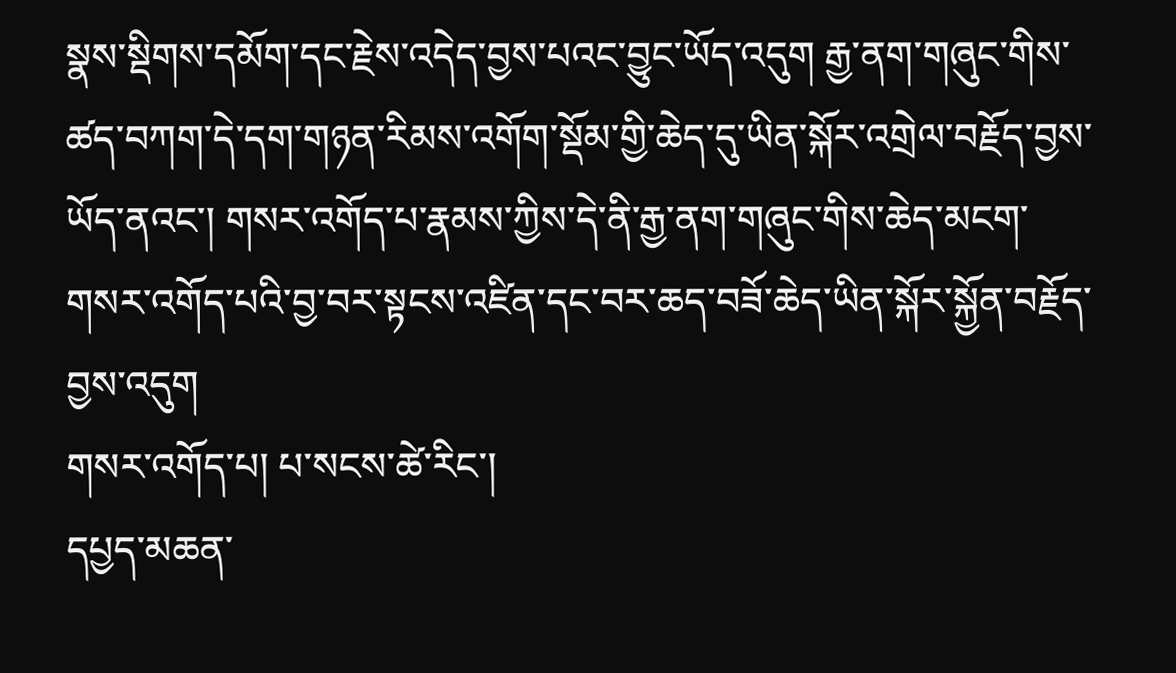སྣས་སྡིགས་དམོག་དང་རྗེས་འདེད་བྱས་པའང་བྱུང་ཡོད་འདུག རྒྱ་ནག་གཞུང་གིས་ཚད་བཀག་དེ་དག་གཉན་རིམས་འགོག་སྡོམ་གྱི་ཆེད་དུ་ཡིན་སྐོར་འགྲེལ་བརྗོད་བྱས་ཡོད་ནའང་། གསར་འགོད་པ་རྣམས་ཀྱིས་དེ་ནི་རྒྱ་ནག་གཞུང་གིས་ཆེད་མངག་གསར་འགོད་པའི་བྱ་བར་སྟངས་འཛིན་དང་བར་ཆད་བཟོ་ཆེད་ཡིན་སྐོར་སྐྱོན་བརྗོད་བྱས་འདུག
གསར་འགོད་པ། པ་སངས་ཚེ་རིང་།
དཔྱད་མཆན་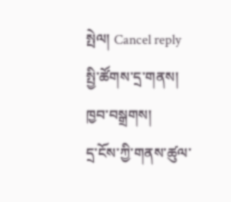སྤེལ། Cancel reply
སྤྱི་ཚོགས་དྲ་གནས།
ཁྱབ་བསྒྲགས།
དྲ་ངོས་ཀྱི་གནས་ཚུལ་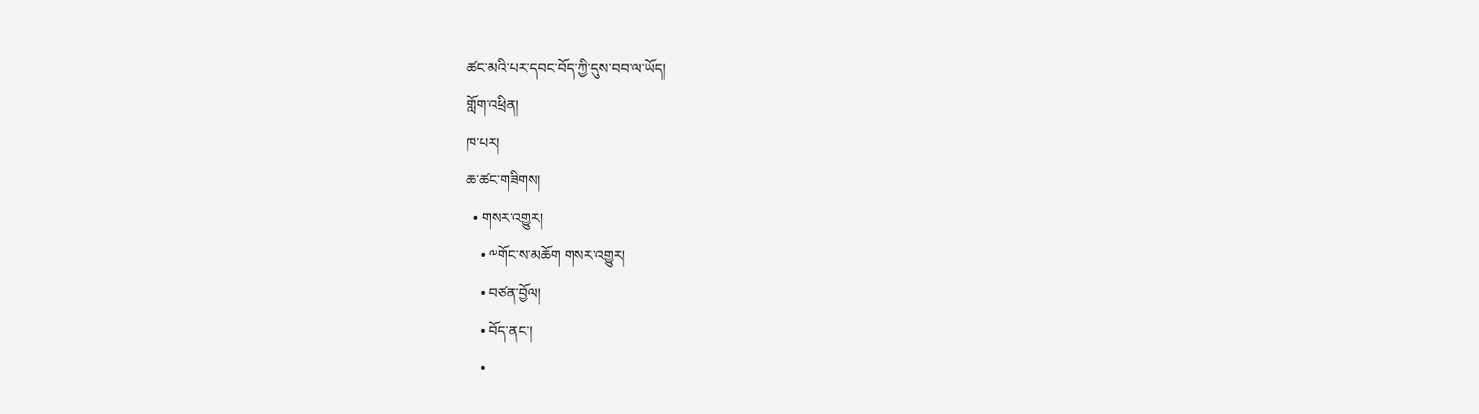ཚང་མའི་པར་དབང་བོད་ཀྱི་དུས་བབ་ལ་ཡོད།
གློག་འཕྲིན།
ཁ་པར།
ཆ་ཚང་གཟིགས།
  • གསར་འགྱུར།
    • ༸གོང་ས་མཆོག གསར་འགྱུར།
    • བཙན་བྱོལ།
    • བོད་ནང་།
    •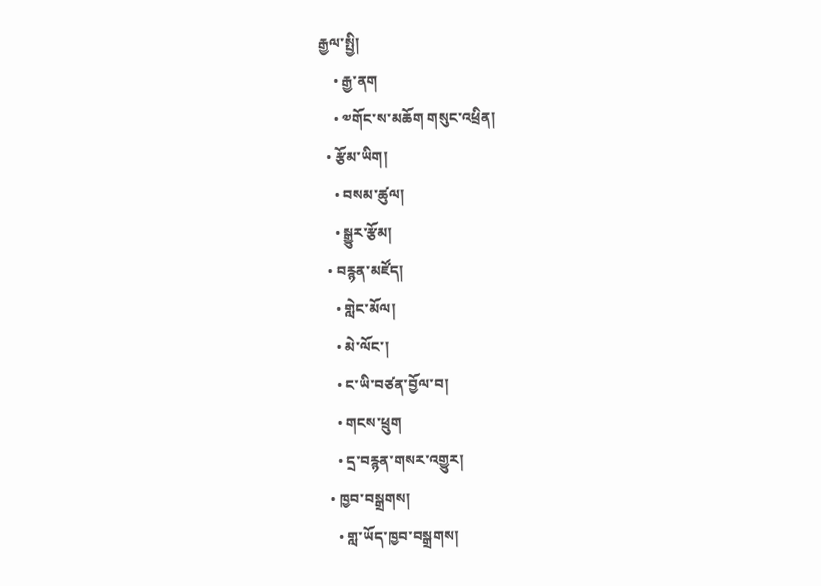རྒྱལ་སྤྱི།
    • རྒྱ་ནག
    • ༧གོང་ས་མཆོག གསུང་འཕྲིན།
  • རྩོམ་ཡིག།
    • བསམ་ཚུལ།
    • སྒྱུར་རྩོམ།
  • བརྙན་མཛོད།
    • གླེང་མོལ།
    • མེ་ལོང་།
    • ང་ཡི་བཙན་བྱོལ་བ།
    • གངས་ཕྲུག
    • དྲ་བརྙན་གསར་འགྱུར།
  • ཁྱབ་བསྒྲགས།
    • གླ་ཡོད་ཁྱབ་བསྒྲགས།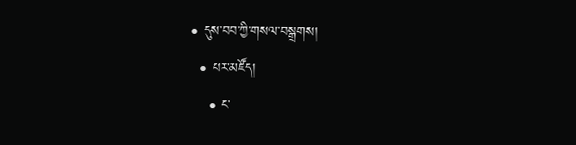• དུས་བབ་ཀྱི་གསལ་བསྒྲགས།
  • པར་མཛོད།
    • ང་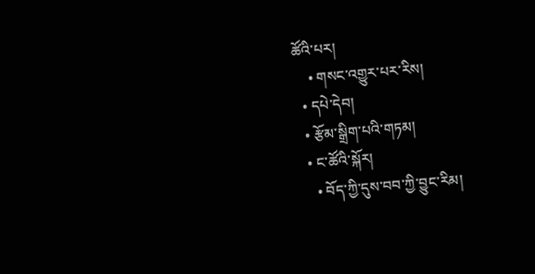ཚོའི་པར།
    • གསང་འགྱུར་པར་རིས།
  • དཔེ་དེབ།
  • རྩོམ་སྒྲིག་པའི་གཏམ།
  • ང་ཚོའི་སྐོར།
    • བོད་ཀྱི་དུས་བབ་ཀྱི་བྱུང་རིམ།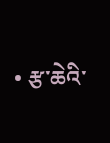• རྩ་ཆེའི་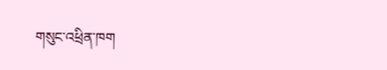གསུང་འཕྲིན་ཁག